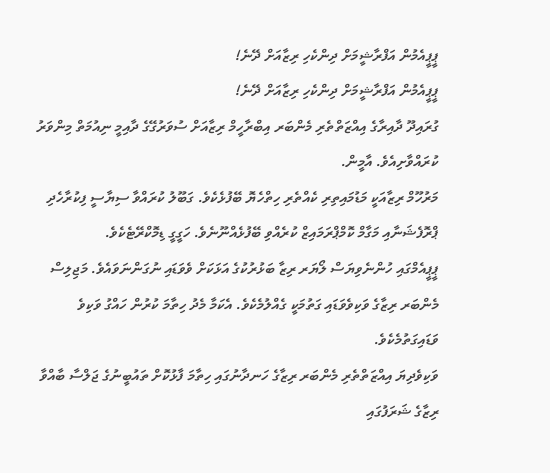ޕީޕީއެމުން އަފްރާޝީމަށް ދިންކެހި ރިޒާއަށް ދޭނެ!
ޕީޕީއެމުން އަފްރާޝީމަށް ދިންކެހި ރިޒާއަށް ދޭނެ!
ގުރައިދޫ ދާއިރާގެ އިއްޒަތްތެރި މެންބަރ އިބްރާހީމް ރިޒާއަށް ސުވަރުގޭގެ ދާއިމީ ނިއުމަތް މިންވަރު ކުރައްވާށިއެވެ. އާމީން.
މަރުހޫމް ރިޒާއަކީ މަޑުމައިތިރި ކެއްތެރި ހިތްހެޔޮ ބޭފުޅެކެވެ. ގަބޫލު ކުރައްވާ ސިޔާސީ ފިކުރާހެދި ޕްރޮފެޝަނާއި މަގާމް ކޮމްޕްރަމައިޒް ކުރެއްވި ބޭފުޅެއްނޫނެވެ. ހަގީގީ ޑިމޮކްރޭޓެކެވެ.
ޕީޕީއެމްގައި ހުންނެވިޔަސް ލޯޔަރ ރިޒާ ބަޅުރުކުގެ އަޅަކަށް ވެވަޑައި ނުގަންނަވައެވެ. މަޖިލިސް މެންބަރ ރިޒާގެ ވަކިވެވަޑައި ގަތުމަކީ ގެއްލުމެކެވެ. އެކަމާ މެދު ހިތާމަ ކުރުން ހައްގު ވަކިވެ ވަޑައިގަތުމެކެވެ.
ވަކިވެދިޔަ އިއްޒަތްތެރި މެންބަރ ރިޒާގެ ހަނދާނުގައި ހިތާމަ ފާޅުކޮށް ތައުބީނުގެ ޖަލްސާ ބާއްވާ ރިޒާގެ ޝަރަފުގައި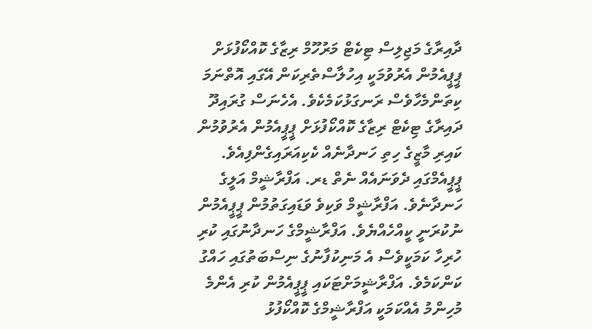ދާއިރާގެ މަޖިލިސް ޓިކެޓް މަރުހޫމް ރިޒާގެ ކޮއްކޯފުޅަށް ޕީޕީއެމުން އެރުވުމަކީ އިހުލާސްތެރިކަން އޭގައި އޮތްނަމަ ކިތަންމެހާވެސް ރަނގަޅުކަމެކެވެ. އެހެނަސް ގުރައިދޫ ދައިރާގެ ޓިކެޓް ރިޒާގެ ކޮއްކޯފުޅަށް ޕީޕީއެމުން އެރުވުމުން ކައިރި މާޒީގެ ހިތި ހަނދާނެއް ކެކިއަރައިގެންފިއެވެ.
ޕީޕީއެމްގައި ދެވަނައެއް ނެތް ޑރ. އަފްރާޝީމް އަލީގެ ހަނދާނެވެ. އަފްރާޝީމް ވަކިވެ ވަޑައިގަތުމުން ޕީޕީއެމުން ނުކުރަނީ ކީއްހެއްޔެވެ. އަފްރާޝީމްގެ ހަނދާނުގައި ކުރި ހުރިހާ ކަމަކީވެސް އެ މަނިކުފާނުގެ ނިސްބަތުގައި ހައްގު ކަންކަމެވެ. އަފްރާޝީމަށްޓަކައި ޕީޕީއެމުން ކުރި އެންމެ މުހިންމު އެއްކަމަކީ އަފްރާޝީމްގެ ކޮއްކޯފުޅު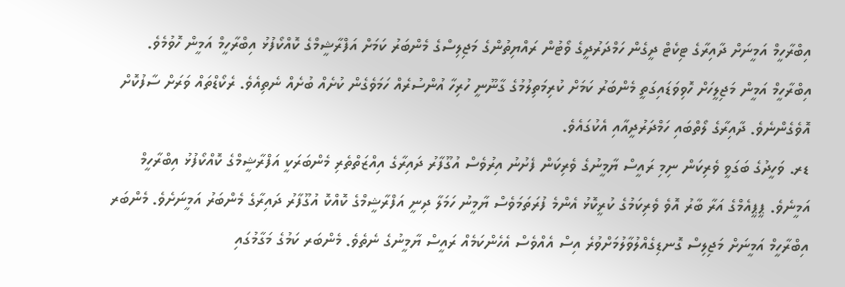އިބްރާހީމް އަމީނަށް ދާއިރާގެ ޓިކެޓް ދީގެން ހަމްދަރުދީގެ ވޯޓުން ރައްޔިތުންގެ މަޖިލިސްގެ މެންބަރު ކަމަށް އަފްރާޝީމްގެ ކޮއްކޯފުޅު އިބްރާހީމް އަމީން ހޮވުމެވެ.
އިބްރާހީމް އަމީން މަޖިލީހަށް ހޮވިވަޑައިގަތީ މެންބަރު ކަމަށް ކުރިމަތިލުމުގެ ގާނޫނީ ހުރިހާ އުންސުރެއް ހަމަވެގެން ކުށެއް ބުށެއް ނެތިއެވެ. ރެކޯޑްތައް ވަރަށް ސާފުކޮށް އޮވެގެންނެވެ. ދާއިރާގެ ލޯތްބައި ހަމްދަރުދީއާއި އެކުގައެވެ.
ޑރ. ވަހީދުގެ ބަގަވީ ވެރިކަން ނިމި ރައީސް ޔާމީނުގެ ވެރިކަން ފެށުނު އިރުވެސް އުގޫފާރު ދައިރާގެ އިއްޒަތްތެރި މެންބަރަކީ އަފްރާޝީމްގެ ކޮއްކޯފުޅު އިބްރާހީމް އަމީނެވެ. ޕީޕީއެމްގެ އަރާ ބާރު އޮވެ ވެރިކަމުގެ ކުރީކޮޅު އެންމެ ފުރަތަމަވެސް ޔާމީނު ހަމަލާ ދިނީ އަފްރާޝީމްގެ ކޮއްކޮ އުގޫފާރު ދައިރާގެ މެންބަރު އަމީނަށެވެ. މެންބަރ އިބްރާހީމް އަމީނަށް މަޖިލިސް ގޮނޑިގެއްލުވާލުމަށްވުރެ އިސް އެއްވެސް އެހެންކަމެއް ރައީސް ޔާމީނުގެ ނެތެވެ. މެންބަރ ކަމުގެ މަގާމުގައި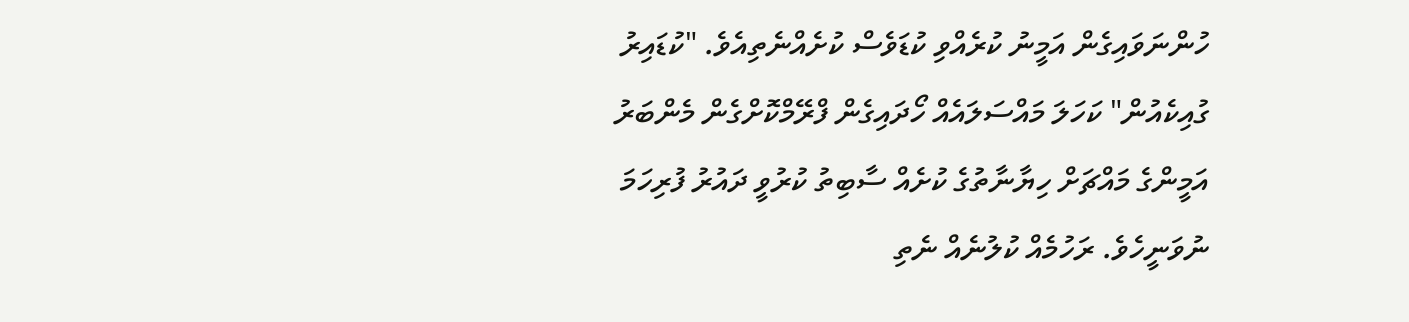ހުންނަވައިގެން އަމީނު ކުރެއްވި ކުޑަވެސް ކުށެއްނެތިއެވެ. "ކުޑައިރު ގުއިކެއުން" ކަހަލަ މައްސަލައެއް ހޯދައިގެން ފްރޭމްކޮށްގެން މެންބަރު އަމީންގެ މައްޗަށް ހިޔާނާތުގެ ކުށެއް ސާބިތު ކުރުވީ ދައުރު ފުރިހަމަ ނުވަނީހެވެ. ރަހުމެއް ކުލުނެއް ނެތި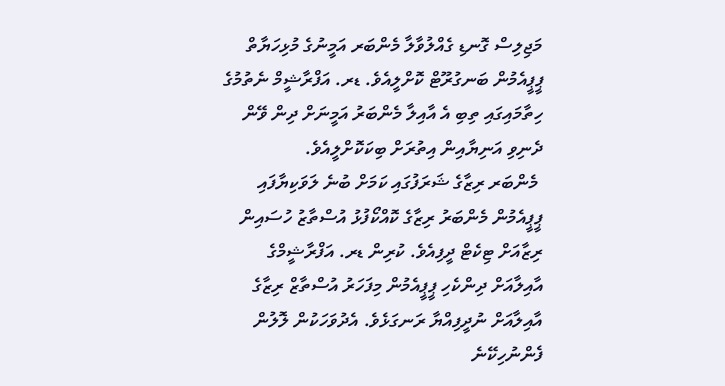މަޖިލިސް ގޮނޑި ގެއްލުވާލާ މެންބަރ އަމީނުގެ މުޅިހަޔާތް ޕީޕީއެމުން ބަނގުރޫޓް ކޮށްލީއެވެ. ޑރ. އަފްރާޝީމް ނެތުމުގެ ހިތާމައިގައި ތިބި އެ އާއިލާ މެންބަރު އަމީނަށް ދިން ވޭން ދެނިވި އަނިޔާއިން އިތުރަށް ބިކަކޮށްލީއެވެ.
 މެންބަރ ރިޒާގެ ޝަރަފުގައި ކަމަށް ބުނެ ލަވަކިޔާފައި ޕީޕީއެމުން މެންބަރު ރިޒާގެ ކޮއްކޯފުޅު އުސްތާޒު ހުސައިން ރިޒާއަށް ޓިކެޓް ދީފިއެވެ. ކުރިން ޑރ. އަފްރާޝީމްގެ އާއިލާއަށް ދިންކެހި ޕީޕީއެމުން މިފަހަރު އުސްތާޒް ރިޒާގެ އާއިލާއަށް ނުދީފިއްޔާ ރަނގަޅެވެ. އެދުވަހަކުން ލޮލުން ފެންނުހިކޭނެ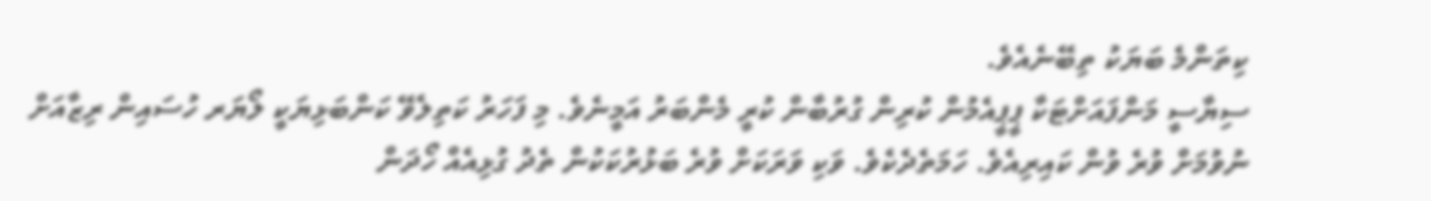ކިތަންމެ ބަޔަކު ތިބޭނެއެވެ.
ސިޔާސީ މަންފައަށްޓަކާ ޕީޕީއެމުން ކުރިން ގުރުބާން ކުރީ މެންބަރު އަމީނެވެ. މި ފަހަރު ކަތިލެވޭ ކަންބަޅިޔަކީ ލޯޔަރ ހުސައިން ރިޒާއަށް ނުވުމަށް ވުރެ ވުން ކައިރިއެވެ. ހަމަތެދެކެވެ. ވަކި ވަރަކަށް ވުރެ ބަޅުރުކަކުން ތެދު ގުޅިއެއް ހޯދަން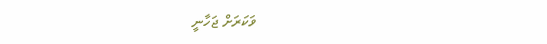ވަކަރަށް ޖަހާނީ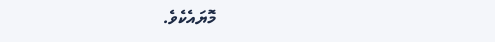މޮޔައެކެވެ.